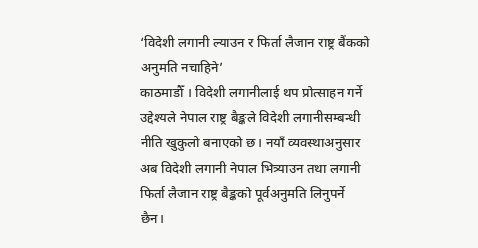‘विदेशी लगानी ल्याउन र फिर्ता लैजान राष्ट्र बैंकको अनुमति नचाहिने’
काठमाडौँ । विदेशी लगानीलाई थप प्रोत्साहन गर्ने उद्देश्यले नेपाल राष्ट्र बैङ्कले विदेशी लगानीसम्बन्धी नीति खुकुलो बनाएको छ। नयाँ व्यवस्थाअनुसार अब विदेशी लगानी नेपाल भित्र्याउन तथा लगानी फिर्ता लैजान राष्ट्र बैङ्कको पूर्वअनुमति लिनुपर्ने छैन।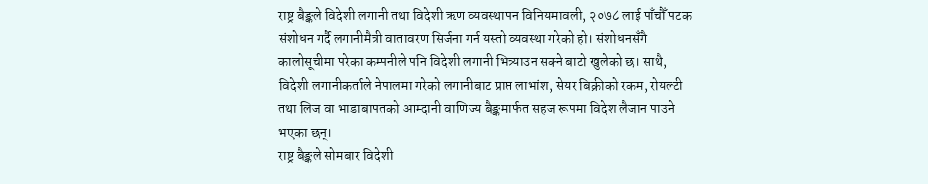राष्ट्र बैङ्कले विदेशी लगानी तथा विदेशी ऋण व्यवस्थापन विनियमावली, २०७८ लाई पाँचौँ पटक संशोधन गर्दै लगानीमैत्री वातावरण सिर्जना गर्न यस्तो व्यवस्था गरेको हो। संशोधनसँगै कालोसूचीमा परेका कम्पनीले पनि विदेशी लगानी भित्र्याउन सक्ने बाटो खुलेको छ। साथै, विदेशी लगानीकर्ताले नेपालमा गरेको लगानीबाट प्राप्त लाभांश, सेयर बिक्रीको रकम, रोयल्टी तथा लिज वा भाडाबापतको आम्दानी वाणिज्य बैङ्कमार्फत सहज रूपमा विदेश लैजान पाउने भएका छन्।
राष्ट्र बैङ्कले सोमबार विदेशी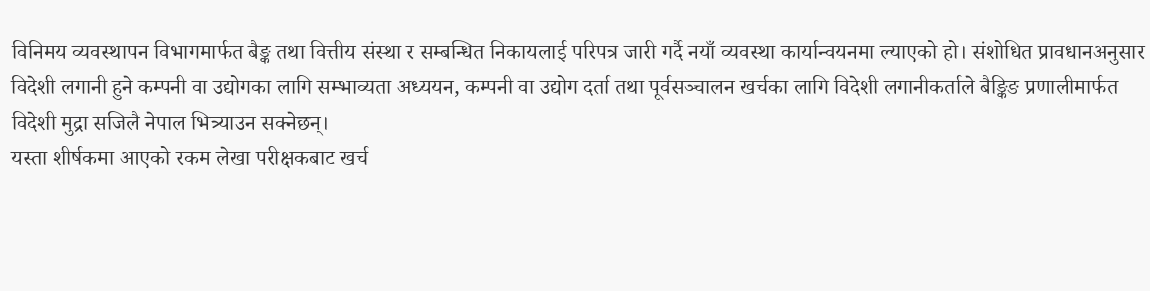विनिमय व्यवस्थापन विभागमार्फत बैङ्क तथा वित्तीय संस्था र सम्बन्धित निकायलाई परिपत्र जारी गर्दै नयाँ व्यवस्था कार्यान्वयनमा ल्याएको हो। संशोधित प्रावधानअनुसार विदेशी लगानी हुने कम्पनी वा उद्योगका लागि सम्भाव्यता अध्ययन, कम्पनी वा उद्योग दर्ता तथा पूर्वसञ्चालन खर्चका लागि विदेशी लगानीकर्ताले बैङ्किङ प्रणालीमार्फत विदेशी मुद्रा सजिलै नेपाल भित्र्याउन सक्नेछन्।
यस्ता शीर्षकमा आएको रकम लेखा परीक्षकबाट खर्च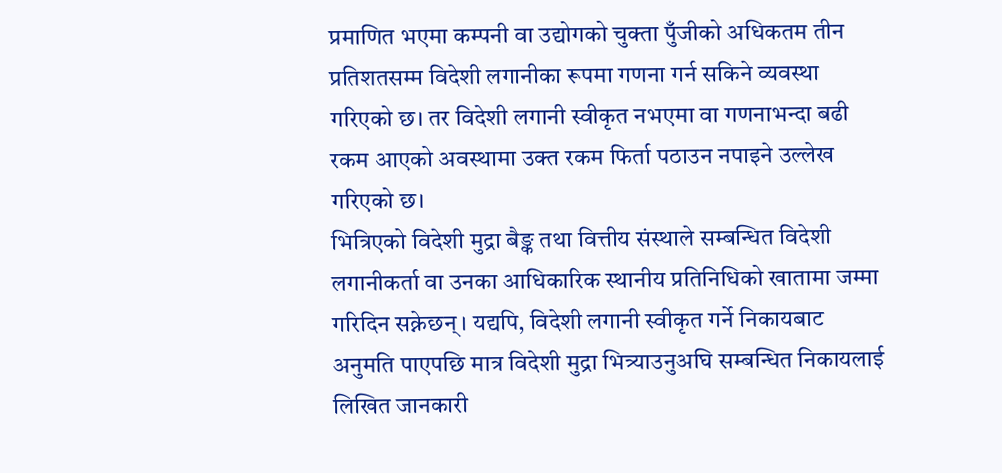प्रमाणित भएमा कम्पनी वा उद्योगको चुक्ता पुँजीको अधिकतम तीन प्रतिशतसम्म विदेशी लगानीका रूपमा गणना गर्न सकिने व्यवस्था गरिएको छ। तर विदेशी लगानी स्वीकृत नभएमा वा गणनाभन्दा बढी रकम आएको अवस्थामा उक्त रकम फिर्ता पठाउन नपाइने उल्लेख गरिएको छ।
भित्रिएको विदेशी मुद्रा बैङ्क तथा वित्तीय संस्थाले सम्बन्धित विदेशी लगानीकर्ता वा उनका आधिकारिक स्थानीय प्रतिनिधिको खातामा जम्मा गरिदिन सक्नेछन्। यद्यपि, विदेशी लगानी स्वीकृत गर्ने निकायबाट अनुमति पाएपछि मात्र विदेशी मुद्रा भित्र्याउनुअघि सम्बन्धित निकायलाई लिखित जानकारी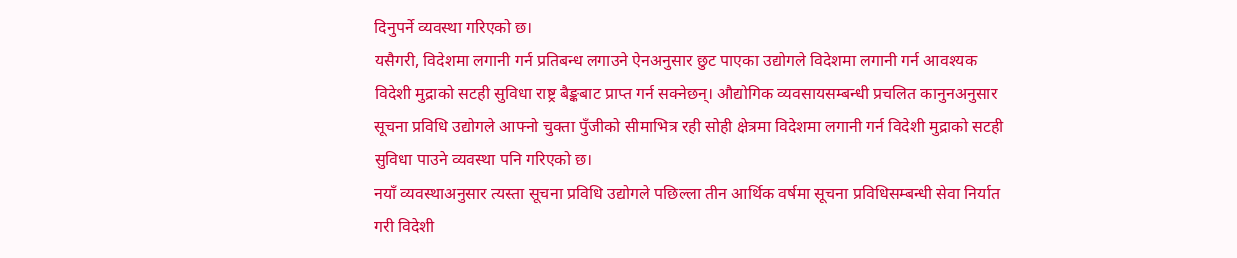दिनुपर्ने व्यवस्था गरिएको छ।
यसैगरी, विदेशमा लगानी गर्न प्रतिबन्ध लगाउने ऐनअनुसार छुट पाएका उद्योगले विदेशमा लगानी गर्न आवश्यक विदेशी मुद्राको सटही सुविधा राष्ट्र बैङ्कबाट प्राप्त गर्न सक्नेछन्। औद्योगिक व्यवसायसम्बन्धी प्रचलित कानुनअनुसार सूचना प्रविधि उद्योगले आफ्नो चुक्ता पुँजीको सीमाभित्र रही सोही क्षेत्रमा विदेशमा लगानी गर्न विदेशी मुद्राको सटही सुविधा पाउने व्यवस्था पनि गरिएको छ।
नयाँ व्यवस्थाअनुसार त्यस्ता सूचना प्रविधि उद्योगले पछिल्ला तीन आर्थिक वर्षमा सूचना प्रविधिसम्बन्धी सेवा निर्यात गरी विदेशी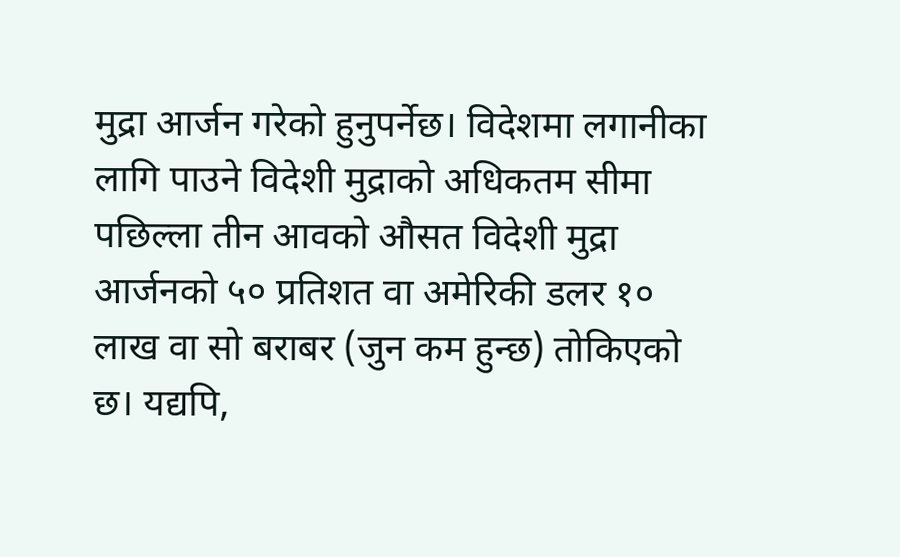मुद्रा आर्जन गरेको हुनुपर्नेछ। विदेशमा लगानीका लागि पाउने विदेशी मुद्राको अधिकतम सीमा पछिल्ला तीन आवको औसत विदेशी मुद्रा आर्जनको ५० प्रतिशत वा अमेरिकी डलर १० लाख वा सो बराबर (जुन कम हुन्छ) तोकिएको छ। यद्यपि,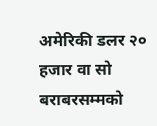अमेरिकी डलर २० हजार वा सो बराबरसम्मको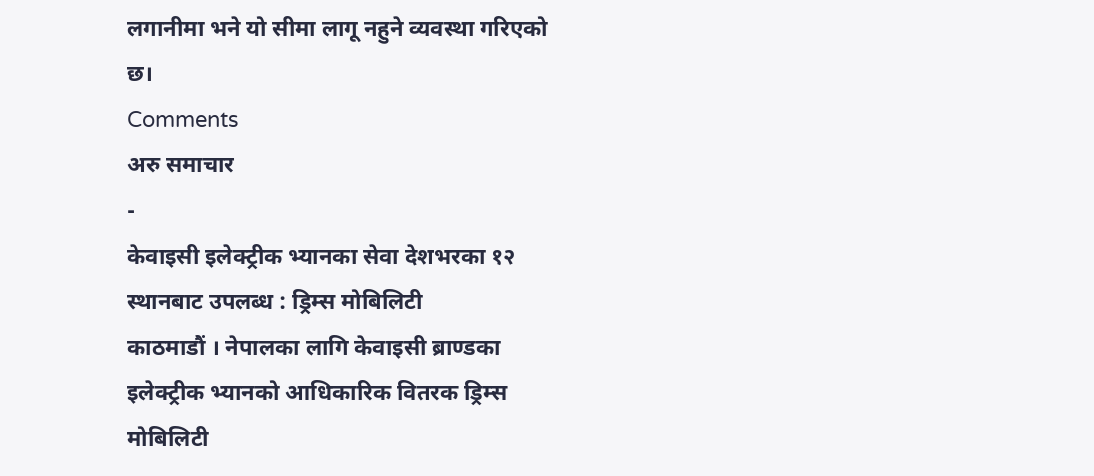लगानीमा भने यो सीमा लागू नहुने व्यवस्था गरिएको छ।
Comments
अरु समाचार
-
केवाइसी इलेक्ट्रीक भ्यानका सेवा देशभरका १२ स्थानबाट उपलब्ध : ड्रिम्स मोबिलिटी
काठमाडौं । नेपालका लागि केवाइसी ब्राण्डका इलेक्ट्रीक भ्यानको आधिकारिक वितरक ड्रिम्स मोबिलिटी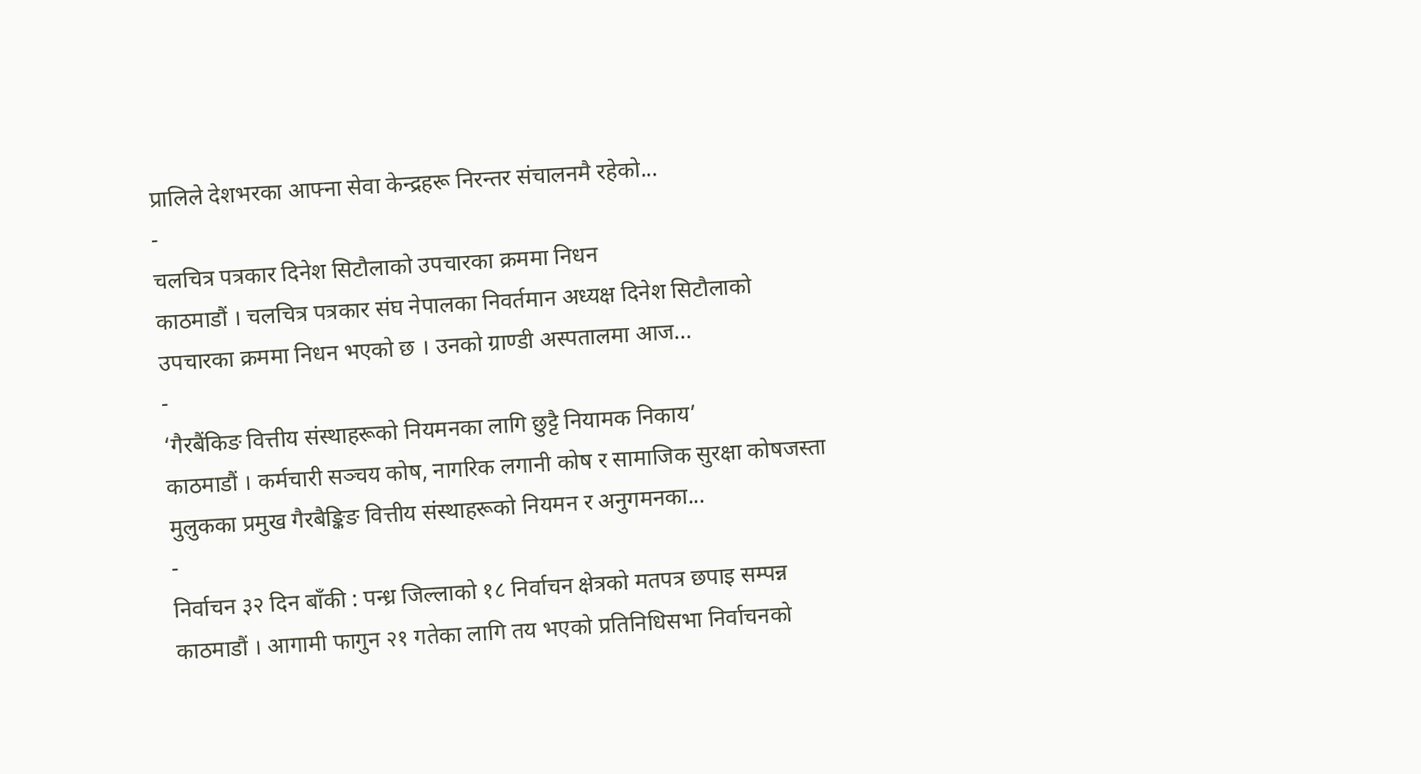प्रालिले देशभरका आफ्ना सेवा केन्द्रहरू निरन्तर संचालनमै रहेको...
-
चलचित्र पत्रकार दिनेश सिटौलाको उपचारका क्रममा निधन
काठमाडौं । चलचित्र पत्रकार संघ नेपालका निवर्तमान अध्यक्ष दिनेश सिटौलाको उपचारका क्रममा निधन भएको छ । उनको ग्राण्डी अस्पतालमा आज...
-
‘गैरबैंकिङ वित्तीय संस्थाहरूको नियमनका लागि छुट्टै नियामक निकाय’
काठमाडौं । कर्मचारी सञ्चय कोष, नागरिक लगानी कोष र सामाजिक सुरक्षा कोषजस्ता मुलुकका प्रमुख गैरबैङ्किङ वित्तीय संस्थाहरूको नियमन र अनुगमनका...
-
निर्वाचन ३२ दिन बाँकी : पन्ध्र जिल्लाको १८ निर्वाचन क्षेत्रको मतपत्र छपाइ सम्पन्न
काठमाडौं । आगामी फागुन २१ गतेका लागि तय भएको प्रतिनिधिसभा निर्वाचनको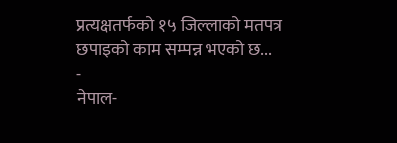प्रत्यक्षतर्फको १५ जिल्लाको मतपत्र छपाइको काम सम्पन्न भएको छ...
-
नेपाल-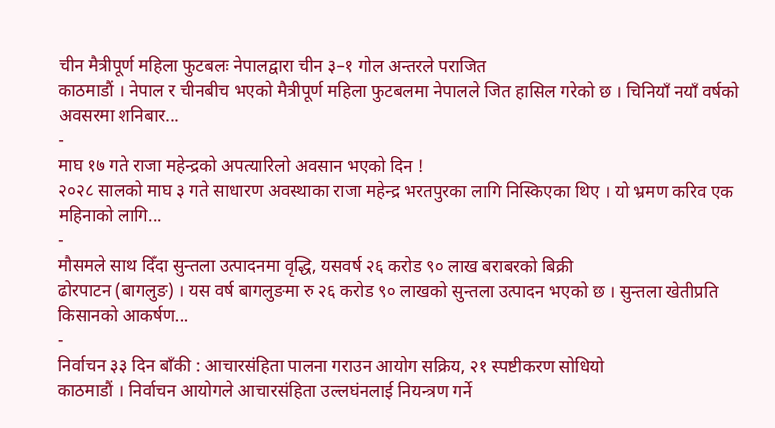चीन मैत्रीपूर्ण महिला फुटबलः नेपालद्वारा चीन ३–१ गोल अन्तरले पराजित
काठमाडौं । नेपाल र चीनबीच भएको मैत्रीपूर्ण महिला फुटबलमा नेपालले जित हासिल गरेको छ । चिनियाँ नयाँ वर्षको अवसरमा शनिबार...
-
माघ १७ गते राजा महेन्द्रको अपत्यारिलो अवसान भएको दिन !
२०२८ सालको माघ ३ गते साधारण अवस्थाका राजा महेन्द्र भरतपुरका लागि निस्किएका थिए । यो भ्रमण करिव एक महिनाको लागि...
-
मौसमले साथ दिँदा सुन्तला उत्पादनमा वृद्धि, यसवर्ष २६ करोड ९० लाख बराबरको बिक्री
ढोरपाटन (बागलुङ) । यस वर्ष बागलुङमा रु २६ करोड ९० लाखको सुन्तला उत्पादन भएको छ । सुन्तला खेतीप्रति किसानको आकर्षण...
-
निर्वाचन ३३ दिन बाँकी : आचारसंहिता पालना गराउन आयोग सक्रिय, २१ स्पष्टीकरण सोधियो
काठमाडौं । निर्वाचन आयोगले आचारसंहिता उल्लघंनलाई नियन्त्रण गर्ने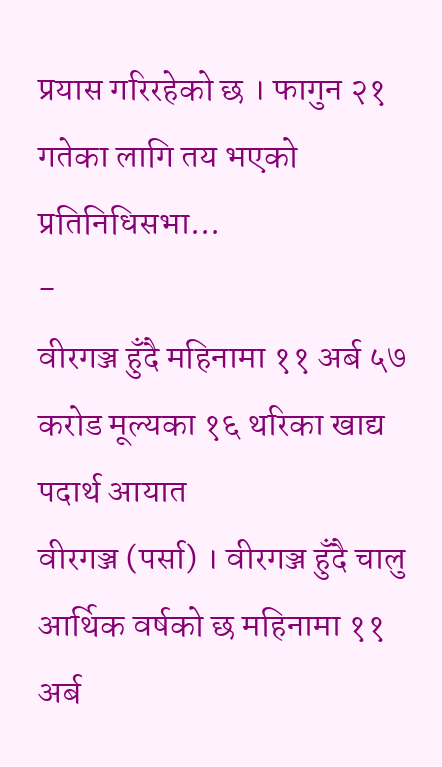प्रयास गरिरहेको छ । फागुन २१ गतेका लागि तय भएको प्रतिनिधिसभा...
-
वीरगञ्ज हुँदै महिनामा ११ अर्ब ५७ करोड मूल्यका १६ थरिका खाद्य पदार्थ आयात
वीरगञ्ज (पर्सा) । वीरगञ्ज हुँदै चालु आर्थिक वर्षको छ महिनामा ११ अर्ब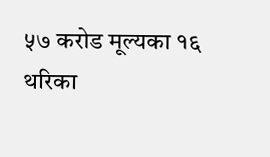५७ करोड मूल्यका १६ थरिका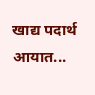खाद्य पदार्थ आयात...